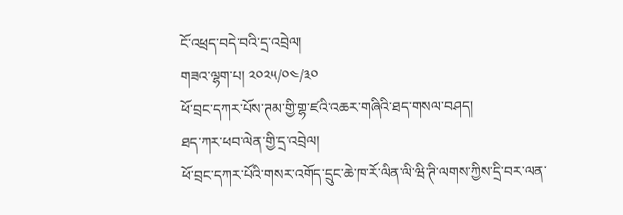ངོ་འཕྲད་བདེ་བའི་དྲ་འབྲེལ།
གཟའ་ལྷག་པ། ༢༠༢༥/༠༤/༣༠
ཕོ་བྲང་དཀར་པོས་ཊམ་གྱི་གྷ་ཛའི་འཆར་གཞིའི་ཐད་གསལ་བཤད།
ཐད་ཀར་ཕབ་ལེན་གྱི་དྲ་འབྲེལ།
ཕོ་བྲང་དཀར་པོའི་གསར་འགོད་དྲུང་ཆེ་ཁ་རོ་ལིན་ལི་ཝི་ཊི་ལགས་ཀྱིས་དྲི་བར་ལན་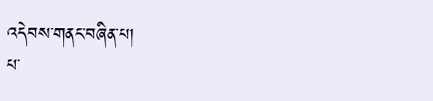འདེབས་གནང་བཞིན་པ།
པ་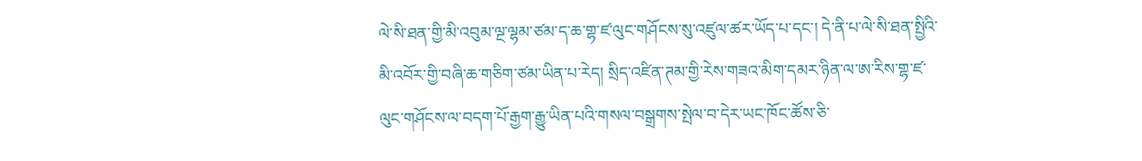ལེ་སི་ཐན་གྱི་མི་འབུམ་ལྔ་ལྷམ་ཙམ་ད་ཆ་གྷ་ཛ་ལུང་གཤོངས་སུ་འཛུལ་ཚར་ཡོད་པ་དང་། དེ་ནི་པ་ལེ་སི་ཐན་སྤྱིའི་མི་འབོར་གྱི་བཞི་ཆ་གཅིག་ཙམ་ཡིན་པ་རེད། སྲིད་འཛིན་ཊམ་གྱི་རེས་གཟའ་མིག་དམར་ཉིན་ལ་ཨ་རིས་གྷ་ཛ་ལུང་གཤོངས་ལ་བདག་པོ་རྒྱག་རྒྱུ་ཡིན་པའི་གསལ་བསྒྲགས་སྤེལ་བ་དེར་ཡང་ཁོང་ཚོས་ཅི་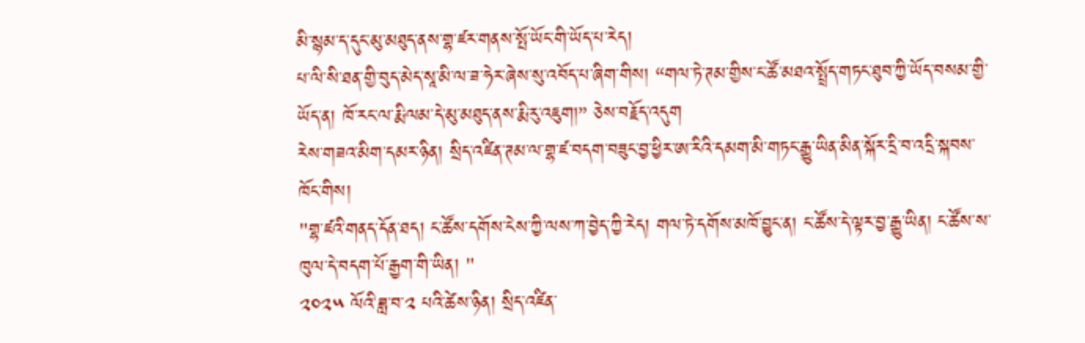མི་སྙམ་ད་དུང་མུ་མཐུད་ནས་གྷ་ཛར་གནས་སྤོ་ཡོང་གི་ཡོད་པ་རེད།
པ་ལི་སི་ཐན་གྱི་བུད་མེད་སཱ་མི་ལ་ཟ་ཧེར་ཞེས་སུ་འབོད་པ་ཞིག་གིས། “གལ་ཏེ་ཊམ་གྱིས་ང་ཚོ་མཐའ་སྤྲོད་གཏང་ཐུབ་ཀྱི་ཡོད་བསམ་གྱི་ཡོད་ན། ཁོ་རང་ལ་རྨི་ལམ་དེ་མུ་མཐུད་ནས་རྨི་རུ་འཇུག།” ཅེས་བརྗོད་འདུག
རེས་གཟའ་མིག་དམར་ཉིན། སྲིད་འཛིན་ཊམ་ལ་གྷ་ཛ་བདག་བཟུང་བྱ་ཕྱིར་ཨ་རིའི་དམག་མི་གཏང་རྒྱུ་ཡིན་མིན་སྐོར་དྲི་བ་འདྲི་སྐབས་ཁོང་གིས།
"གྷ་ཛའི་གནད་དོན་ཐད། ང་ཚོས་དགོས་ངེས་ཀྱི་ལས་ཀ་བྱེད་ཀྱི་རེད། གལ་ཏེ་དགོས་མཁོ་བྱུང་ན། ང་ཚོས་དེ་ལྟར་བྱ་རྒྱུ་ཡིན། ང་ཚོས་ས་ཁུལ་དེ་བདག་པོ་རྒྱག་གི་ཡིན། "
༢༠༢༥ ལོའི་ཟླ་བ་༢ པའི་ཚེས་ཉིན། སྲིད་འཛིན་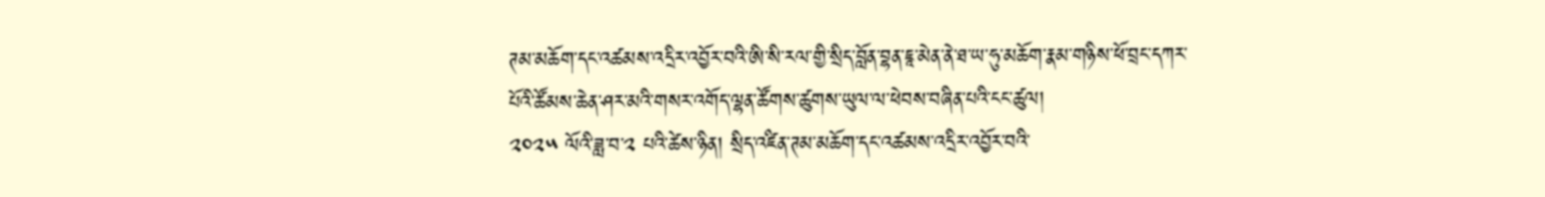ཊམ་མཆོག་དང་འཚམས་འདྲིར་འབྱོར་བའི་ཨི་སི་རལ་གྱི་སྲིད་བློན་བྷན་ཇཱ་མེན་ནེ་ཐ་ཡ་ཧུ་མཆོག་རྣམ་གཉིས་ཕོ་བྲང་དཀར་པོའི་ཚོམས་ཆེན་ཤར་མའི་གསར་འགོད་ལྷན་ཚོགས་ཚུགས་ཡུལ་ལ་ཕེབས་བཞིན་པའི་ངང་ཚུལ།
༢༠༢༥ ལོའི་ཟླ་བ་༢ པའི་ཚེས་ཉིན། སྲིད་འཛིན་ཊམ་མཆོག་དང་འཚམས་འདྲིར་འབྱོར་བའི་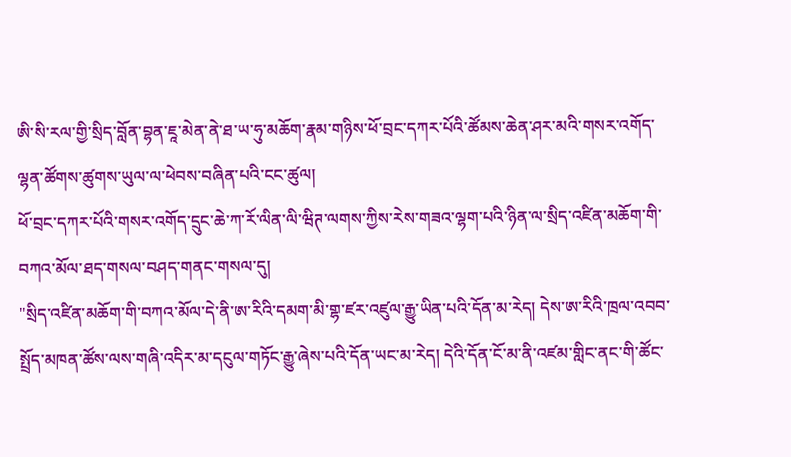ཨི་སི་རལ་གྱི་སྲིད་བློན་བྷན་ཇཱ་མེན་ནེ་ཐ་ཡ་ཧུ་མཆོག་རྣམ་གཉིས་ཕོ་བྲང་དཀར་པོའི་ཚོམས་ཆེན་ཤར་མའི་གསར་འགོད་ལྷན་ཚོགས་ཚུགས་ཡུལ་ལ་ཕེབས་བཞིན་པའི་ངང་ཚུལ།
ཕོ་བྲང་དཀར་པོའི་གསར་འགོད་དྲུང་ཆེ་ཀ་རོ་ལིན་ལི་ཝིཊ་ལགས་ཀྱིས་རེས་གཟའ་ལྷག་པའི་ཉིན་ལ་སྲིད་འཛིན་མཆོག་གི་བཀའ་མོལ་ཐད་གསལ་བཤད་གནང་གསལ་དུ།
"སྲིད་འཛིན་མཆོག་གི་བཀའ་མོལ་དེ་ནི་ཨ་རིའི་དམག་མི་གྷ་ཛར་འཛུལ་རྒྱུ་ཡིན་པའི་དོན་མ་རེད། དེས་ཨ་རིའི་ཁྲལ་འབབ་སྤྲོད་མཁན་ཚོས་ལས་གཞི་འདིར་མ་དངུལ་གཏོང་རྒྱུ་ཞེས་པའི་དོན་ཡང་མ་རེད། དེའི་དོན་ངོ་མ་ནི་འཛམ་གླིང་ནང་གི་ཚོང་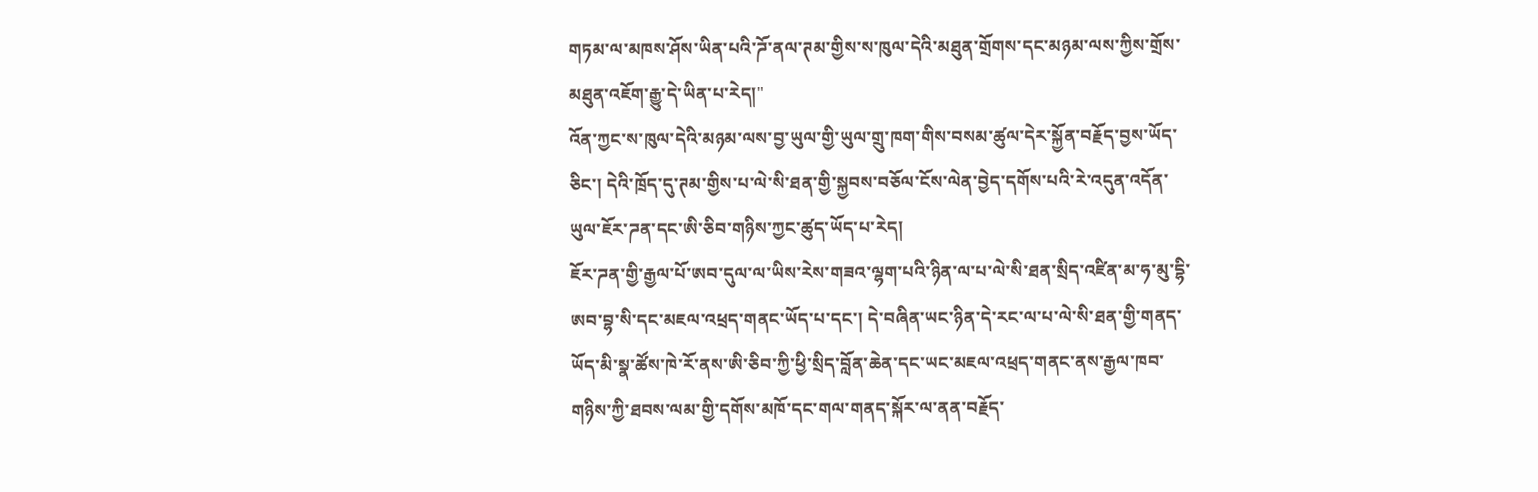གཏམ་ལ་མཁས་ཤོས་ཡིན་པའི་ཌོ་ནལ་ཊམ་གྱིས་ས་ཁུལ་དེའི་མཐུན་གྲོགས་དང་མཉམ་ལས་ཀྱིས་གྲོས་མཐུན་འཇོག་རྒྱུ་དེ་ཡིན་པ་རེད།"
འོན་ཀྱང་ས་ཁུལ་དེའི་མཉམ་ལས་བྱ་ཡུལ་གྱི་ཡུལ་གྲུ་ཁག་གིས་བསམ་ཚུལ་དེར་སྐྱོན་བརྗོད་བྱས་ཡོད་ཅིང་། དེའི་ཁྲོད་དུ་ཊམ་གྱིས་པ་ལེ་སི་ཐན་གྱི་སྐྱབས་བཅོལ་ངོས་ལེན་བྱེད་དགོས་པའི་རེ་འདུན་འདོན་ཡུལ་ཇོར་ཌན་དང་ཨི་ཅིབ་གཉིས་ཀྱང་ཚུད་ཡོད་པ་རེད།
ཇོར་ཌན་གྱི་རྒྱལ་པོ་ཨབ་དུལ་ལ་ཡིས་རེས་གཟའ་ལྷག་པའི་ཉིན་ལ་པ་ལེ་སི་ཐན་སྲིད་འཛིན་མ་ཧ་མུ་དྷི་ཨབ་བྷ་སི་དང་མཇལ་འཕྲད་གནང་ཡོད་པ་དང་། དེ་བཞིན་ཡང་ཉིན་དེ་རང་ལ་པ་ལེ་སི་ཐན་གྱི་གནད་ཡོད་མི་སྣ་ཚོས་ཁེ་རོ་ནས་ཨི་ཅིབ་ཀྱི་ཕྱི་སྲིད་བློན་ཆེན་དང་ཡང་མཇལ་འཕྲད་གནང་ནས་རྒྱལ་ཁབ་གཉིས་ཀྱི་ཐབས་ལམ་གྱི་དགོས་མཁོ་དང་གལ་གནད་སྐོར་ལ་ནན་བརྗོད་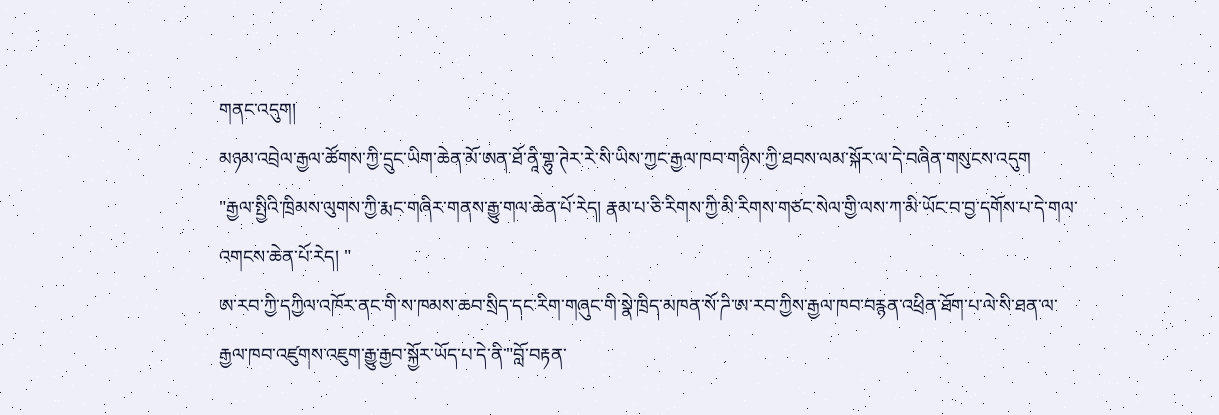གནང་འདུག།
མཉམ་འབྲེལ་རྒྱལ་ཚོགས་ཀྱི་དྲུང་ཡིག་ཆེན་མོ་ཨན་ཐོ་ནཱི་གྷུ་ཊེར་རེ་སི་ཡིས་ཀྱང་རྒྱལ་ཁབ་གཉིས་ཀྱི་ཐབས་ལམ་སྐོར་ལ་དེ་བཞིན་གསུངས་འདུག
"རྒྱལ་སྤྱིའི་ཁྲིམས་ལུགས་ཀྱི་རྨང་གཞིར་གནས་རྒྱུ་གལ་ཆེན་པོ་རེད། རྣམ་པ་ཅི་རིགས་ཀྱི་མི་རིགས་གཙང་སེལ་གྱི་ལས་ཀ་མི་ཡོང་བ་བྱ་དགོས་པ་དེ་གལ་འགངས་ཆེན་པོ་རེད། "
ཨ་རབ་ཀྱི་དཀྱིལ་འཁོར་ནང་གི་ས་ཁམས་ཆབ་སྲིད་དང་རིག་གཞུང་གི་སྣེ་ཁྲིད་མཁན་སོ་ཌི་ཨ་རབ་ཀྱིས་རྒྱལ་ཁབ་བརྙན་འཕྲིན་ཐོག་པ་ལེ་སི་ཐན་ལ་རྒྱལ་ཁབ་འཛུགས་འཇུག་རྒྱུ་རྒྱབ་སྐྱོར་ཡོད་པ་དེ་ནི་"བློ་བརྟན་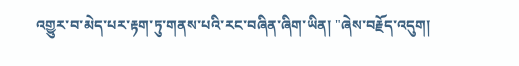འགྱུར་བ་མེད་པར་རྟག་ཏུ་གནས་པའི་རང་བཞིན་ཞིག་ཡིན། "ཞེས་བརྗོད་འདུག།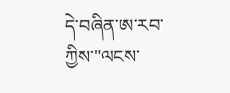དེ་བཞིན་ཨ་རབ་ཀྱིས་"ལངས་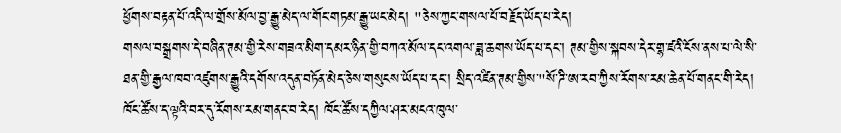ཕྱོགས་བརྟན་པོ་འདི་ལ་གྲོས་མོལ་བྱ་རྒྱུ་མེད་ལ་གོང་གཏམ་རྒྱུ་ཡང་མེད། "ཅེས་ཀྱང་གསལ་པོ་བརྗོད་ཡོད་པ་རེད།
གསལ་བསྒྲགས་དེ་བཞིན་ཊམ་གྱི་རེས་གཟའ་མིག་དམར་ཉིན་གྱི་བཀའ་མོལ་དང་འགལ་ཟླ་ཆགས་ཡོད་པ་དང་། ཊམ་གྱིས་སྐབས་དེར་གྷ་ཛའི་ངོས་ནས་པ་ལེ་སི་ཐན་གྱི་རྒྱལ་ཁབ་འཛུགས་རྒྱུའི་དགོས་འདུན་བཏོན་མེད་ཅེས་གསུངས་ཡོད་པ་དང་། སྲིད་འཛིན་ཊམ་གྱིས་"སོ་ཌི་ཨ་རབ་ཀྱིས་རོགས་རམ་ཆེན་པོ་གནང་གི་རེད། ཁོང་ཚོས་ད་ལྟའི་བར་དུ་རོགས་རམ་གནང་བ་རེད། ཁོང་ཚོས་དཀྱིལ་ཤར་མངའ་ཁུལ་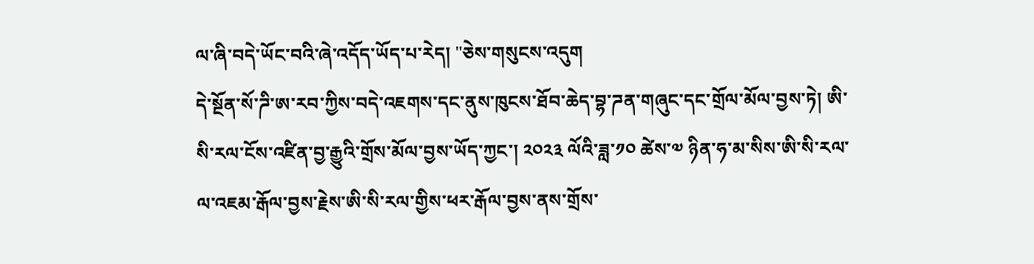ལ་ཞི་བདེ་ཡོང་བའི་ཞེ་འདོད་ཡོད་པ་རེད། "ཅེས་གསུངས་འདུག
དེ་སྔོན་སོ་ཌི་ཨ་རབ་ཀྱིས་བདེ་འཇགས་དང་ནུས་ཁུངས་ཐོབ་ཆེད་བྷ་ཌན་གཞུང་དང་གྲོལ་མོལ་བྱས་ཏེ། ཨི་སི་རལ་ངོས་འཛིན་བྱ་རྒྱུའི་གྲོས་མོལ་བྱས་ཡོད་ཀྱང་། ༢༠༢༣ ལོའི་ཟླ་༡༠ ཚེས་༧ ཉིན་ཧ་མ་སིས་ཨི་སི་རལ་ལ་འཇམ་རྒོལ་བྱས་རྗེས་ཨི་སི་རལ་གྱིས་ཕར་རྒོལ་བྱས་ནས་གྲོས་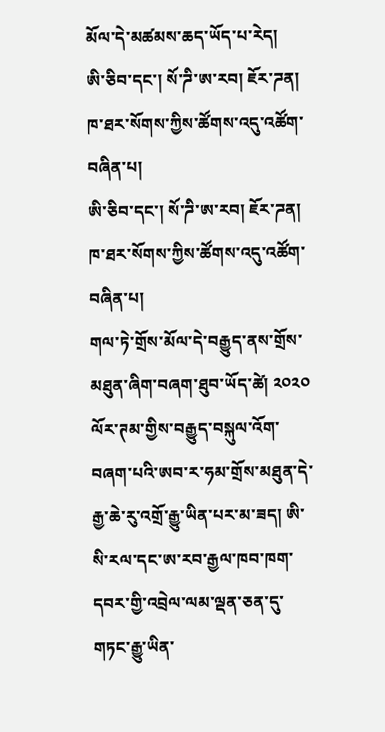མོལ་དེ་མཚམས་ཆད་ཡོད་པ་རེད།
ཨི་ཅིབ་དང་། སོ་ཌི་ཨ་རབ། ཇོར་ཌན། ཁ་ཐར་སོགས་ཀྱིས་ཚོགས་འདུ་འཚོག་བཞིན་པ།
ཨི་ཅིབ་དང་། སོ་ཌི་ཨ་རབ། ཇོར་ཌན། ཁ་ཐར་སོགས་ཀྱིས་ཚོགས་འདུ་འཚོག་བཞིན་པ།
གལ་ཏེ་གྲོས་མོལ་དེ་བརྒྱུད་ནས་གྲོས་མཐུན་ཞིག་བཞག་ཐུབ་ཡོད་ཚེ། ༢༠༢༠ ལོར་ཊམ་གྱིས་བརྒྱུད་བསྐུལ་འོག་བཞག་པའི་ཨབ་ར་ཧམ་གྲོས་མཐུན་དེ་རྒྱ་ཆེ་རུ་འགྲོ་རྒྱུ་ཡིན་པར་མ་ཟད། ཨི་སི་རལ་དང་ཨ་རབ་རྒྱལ་ཁབ་ཁག་དབར་གྱི་འབྲེལ་ལམ་ལྡན་ཅན་དུ་གཏང་རྒྱུ་ཡིན་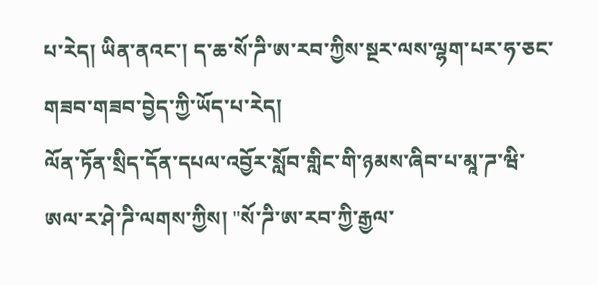པ་རེད། ཡིན་ནའང་། ད་ཆ་སོ་ཌི་ཨ་རབ་ཀྱིས་སྔར་ལས་ལྷག་པར་ཧ་ཅང་གཟབ་གཟབ་བྱེད་ཀྱི་ཡོད་པ་རེད།
ལོན་ཏོན་སྲིད་དོན་དཔལ་འབྱོར་སློབ་གླིང་གི་ཉམས་ཞིབ་པ་མཱ་ཌ་ཝི་ཨལ་ར་ཤེ་ཌི་ལགས་ཀྱིས། "སོ་ཌི་ཨ་རབ་ཀྱི་རྒྱལ་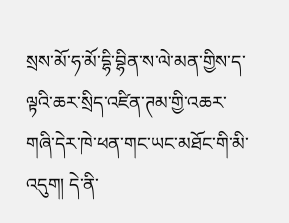སྲས་མོ་ཧ་མོ་དྷི་བྷིན་ས་ལེ་མན་གྱིས་ད་ལྟའི་ཆར་སྲིད་འཛིན་ཊམ་གྱི་འཆར་གཞི་དེར་ཁེ་ཕན་གང་ཡང་མཐོང་གི་མི་འདུག། དེ་ནི་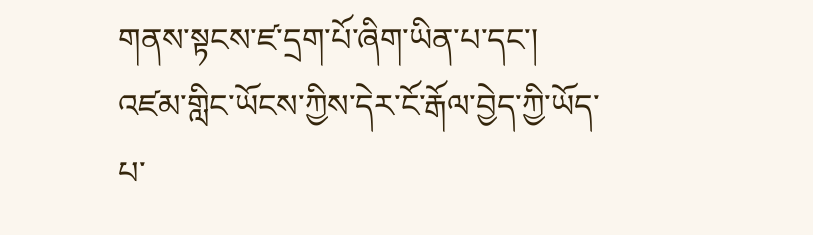གནས་སྟངས་ཛ་དྲག་པོ་ཞིག་ཡིན་པ་དང་། འཛམ་གླིང་ཡོངས་ཀྱིས་དེར་ངོ་རྒོལ་བྱེད་ཀྱི་ཡོད་པ་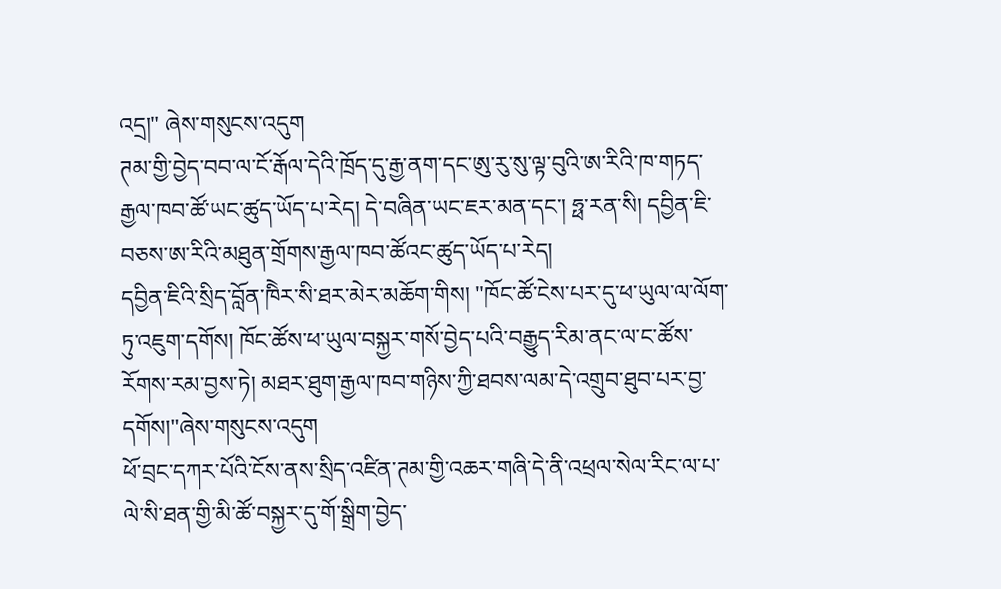འདྲ།" ཞེས་གསུངས་འདུག
ཊམ་གྱི་བྱེད་བབ་ལ་ངོ་རྒོལ་དེའི་ཁྲོད་དུ་རྒྱ་ནག་དང་ཨུ་རུ་སུ་ལྟ་བུའི་ཨ་རིའི་ཁ་གཏད་རྒྱལ་ཁབ་ཚོ་ཡང་ཚུད་ཡོད་པ་རེད། དེ་བཞིན་ཡང་ཇར་མན་དང་། ཧྥ་རན་སི། དབྱིན་ཇི་བཅས་ཨ་རིའི་མཐུན་གྲོགས་རྒྱལ་ཁབ་ཚོའང་ཚུད་ཡོད་པ་རེད།
དབྱིན་ཇིའི་སྲིད་བློན་ཁིེར་སི་ཐར་མེར་མཆོག་གིས། "ཁོང་ཚོ་ངེས་པར་དུ་ཕ་ཡུལ་ལ་ལོག་ཏུ་འཇུག་དགོས། ཁོང་ཚོས་ཕ་ཡུལ་བསྐྱར་གསོ་བྱེད་པའི་བརྒྱུད་རིམ་ནང་ལ་ང་ཚོས་རོགས་རམ་བྱས་ཏེ། མཐར་ཐུག་རྒྱལ་ཁབ་གཉིས་ཀྱི་ཐབས་ལམ་དེ་འགྲུབ་ཐུབ་པར་བྱ་དགོས།"ཞེས་གསུངས་འདུག
ཕོ་བྲང་དཀར་པོའི་ངོས་ནས་སྲིད་འཛིན་ཊམ་གྱི་འཆར་གཞི་དེ་ནི་འཕྲལ་སེལ་རིང་ལ་པ་ལེ་སི་ཐན་གྱི་མི་ཚོ་བསྐྱར་དུ་གོ་སྒྲིག་བྱེད་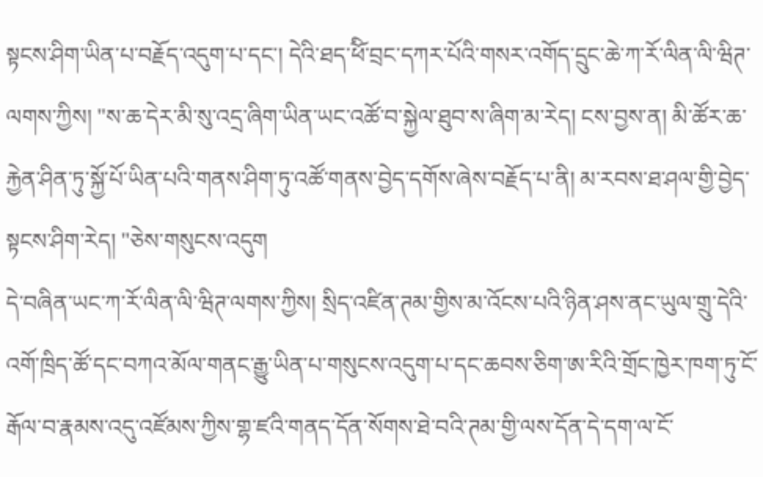སྟངས་ཤིག་ཡིན་པ་བརྗོད་འདུག་པ་དང་། དེའི་ཐད་ཕོི་བྲང་དཀར་པོའི་གསར་འགོད་དྲུང་ཆེ་ཀ་རོ་ལིན་ལི་ཝིཊ་ལགས་ཀྱིས། "ས་ཆ་དེར་མི་སུ་འདྲ་ཞིག་ཡིན་ཡང་འཚོ་བ་སྐྱེལ་ཐུབ་ས་ཞིག་མ་རེད། ངས་བྱས་ན། མི་ཚོར་ཆ་རྐྱེན་ཤིན་ཏུ་སྐྱོ་པོ་ཡིན་པའི་གནས་ཤིག་ཏུ་འཚོ་གནས་བྱེད་དགོས་ཞེས་བརྗོད་པ་ནི། མ་རབས་ཐ་ཤལ་གྱི་བྱེད་སྟངས་ཤིག་རེད། "ཅེས་གསུངས་འདུག
དེ་བཞིན་ཡང་ཀ་རོ་ལིན་ལི་ཝིཊ་ལགས་ཀྱིས། སྲིད་འཛིན་ཊམ་གྱིས་མ་འོངས་པའི་ཉིན་ཤས་ནང་ཡུལ་གྲུ་དེའི་འགོ་ཁྲིད་ཚོ་དང་བཀའ་མོལ་གནང་རྒྱུ་ཡིན་པ་གསུངས་འདུག་པ་དང་ཆབས་ཅིག་ཨ་རིའི་གྲོང་ཁྱེར་ཁག་ཏུ་ངོ་རྒོལ་བ་རྣམས་འདུ་འཛོམས་ཀྱིས་གྷ་ཛའི་གནད་དོན་སོགས་ཐེ་བའི་ཊམ་གྱི་ལས་དོན་དེ་དག་ལ་ངོ་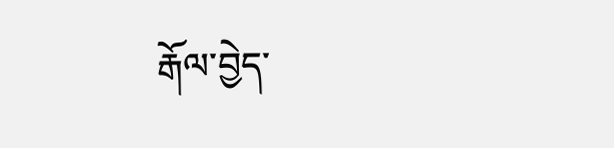རྒོལ་བྱེད་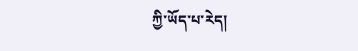ཀྱི་ཡོད་པ་རེད།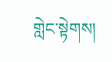གླེང་སྟེགས།